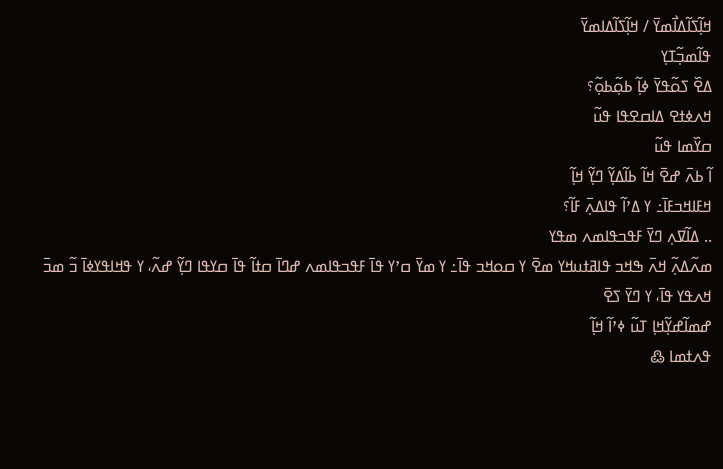ߞߊ߲߬ߖߊ߬ߡߊ߯ߘߌ߫ / ߞߊ߲߬ߖߊ߬ߡߊߘߌ߫
ߟߊ߬ߘߏ߲߬ߠߌ߲
ߡߐ߰ ߖߋ߬ߟߌ߫ ߦߊ߲߬ ߕߋ߲߬ߕߋ߲߬؟
ߞߍߦߙߐ ߡߊߛߐߟߊ ߟߎ߬
ߛߌ߰ߘߊ ߟߎ߬
ߊ߬ ߕߍ߫ ߝߐ߫ ߞߊ߬ ߕߊ߬ߡߌ߲߬ ߣߌ߲߬ ߞߊ߲߬
ߞߓߊߞߏߓߊ߫߸ ߌ ߡߴߊ߬ ߟߊߡߍ߲߫ ߓߊ߬؟
.. ߡߊ߬ߜߍ߲ ߣߌ߫ ߓߟߏߟߊߘߍ ߘߟߌ
ߘߍ߬ߡߍ߲߬ ߞߍ߫ ߒߞߏ ߟߊߥߙߎߞߌ ߘߐ߫ ߌ ߛߋߞߏ ߟߊ߫߸ ߌ ߘߌ߫ ߛߴߌ ߟߊ߫ ߓߟߏߟߊߘߍ ߝߣߊ߫ ߛߙߊ߬ ߟߊ߫ ߛߌߟߊ ߣߌ߲߬ ߝߍ߬، ߌ ߟߞߊߟߌߦߊ߫ ߏ߬ ߘߏ߫ ߞߍߟߌ ߟߊ߫، ߌ ߣߌ߫ ߖߐ߫
ߝߘߊ߬ߝߌ߲߬ߞߊ߲ ߠߎ߬ ߦߴߊ߬ ߞߊ߲߬
ߟߍߙߘߊ ߷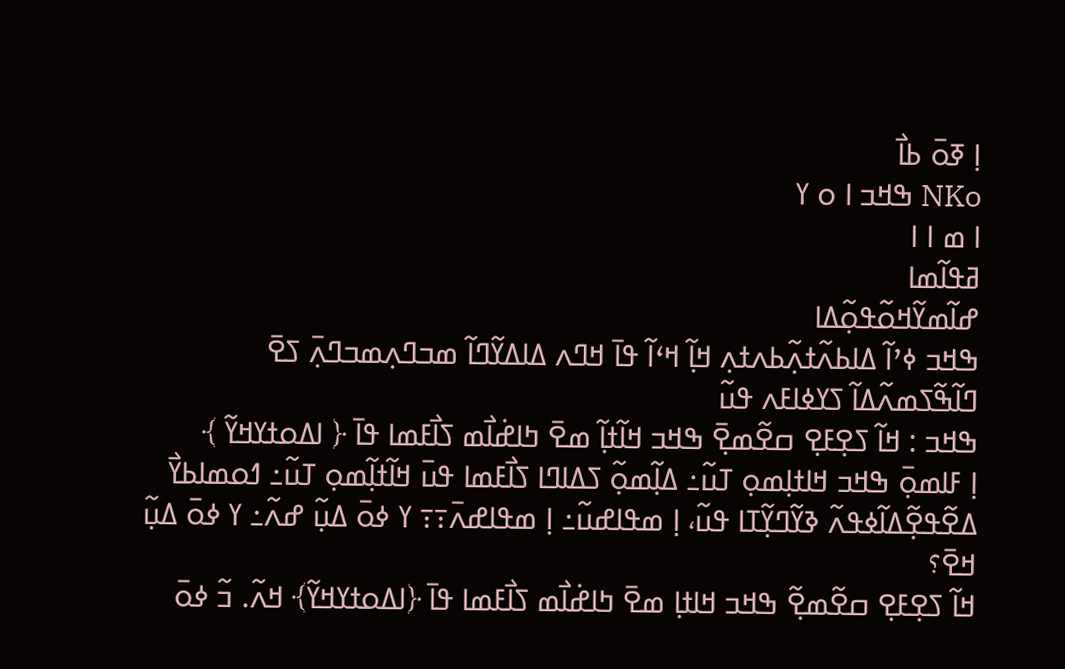ߊ߲ ߧߋ߫ ߕߊ߯
NKo ߒߞߏ ߊ ߋ ߌ
ߊ ߘ ߊ ߊ
ߥߟߊ߬ߘߊ
ߝߊ߬ߘߌ߬ߞߋ߬ߟߋ߲߬ߡߊ
ߒߞߏ ߦߴߊ߬ ߡߊߕߍ߬ߙߍ߲߬ߕߍߙߍ߲ ߞߊ߲߬ ߞߵߊ߬ ߟߊ߫ ߞߣߍ ߡߊߡߌ߬ߣߊ߬ ߘߏߣߍ߲ߘߏߣߍ߲߫ ߖߐ߫
ߣߊ߬ߒ߬ߖߘߍ߬ߡߊ߬ ߖߌߦߊߓߍ ߟߎ߬
ߒߞߏ : ߞߊ߬ ߖߐ߲ߓߐ߲ ߛߐ߬ߘߐ߲߫ ߒߞߏ ߞߊ߬ߙߊ߲߬ ߘߐ߫ ߤߊߝ߭ߊ߯ߘ ߖߊ߯ߓߘߊ ߟߊ߫ ﴿ ߊߡߋߙߌߞߌ߬ ﴾
ߊ߲ ߓߊߘߋ߲߫ ߒߞߏ ߞߊߙߊ߲ߘߋ߲ ߠߎ߬߸ ߡߊ߲߬ߘߋ߲߬ ߖߡߊߣߊ ߖߊ߯ߓߘߊ ߟߎ߫ ߞߊ߬ߙߊ߲߬ߘߋ߲ ߠߎ߬߸ ߗߋߘߊߕߌ߯ ߡߐ߬ߟߐ߲߬ߡߊ߬ߦߟߍ߬ ߢߌ߬ߣߌ߲߬ߠߊ ߟߎ߬، ߊ߲ ߘߟߊߝߎ߬߸ ߊ߲ ߘߟߊߝߍ߫߹߹ ߌ ߦߋ߫ ߡߎ߲߬ ߝߍ߬߸ ߌ ߦߋ߫ ߡߎ߲߬ ߞߐ߫؟
ߞߊ߬ ߖߐ߲ߓߐ߲ ߛߐ߬ߘߐ߲߬ ߒߞߏ ߞߊߙߊ߲ ߘߐ߫ ߤߊߝ߭ߊ߯ߘ ߖߊ߯ߓߘߊ ߟߊ߫ ﴿ߊߡߋߙߌߞߌ߬﴾ ߞߍ߬. ߏ߬ ߦߋ߫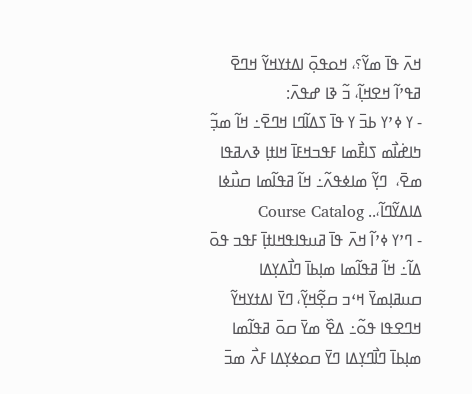ߞߍ߫ ߟߊ߫ ߘߌ߬؟، ߞߋߟߋ߲߫ ߊߡߙߌߞߌ߬ ߞߣߐ߫ ߥߟߴߊ߬ ߞߐߞߊ߲߬، ߏ߬ ߢߊ ߝߟߍ߫:
- ߌ ߦߴߌ ߕߏ߫ ߌ ߟߊ߫ ߖߡߊ߬ߣߊ ߞߣߐ߫߸ ߞߊ߬ ߘߏ߲߬ ߤߊߝ߭ߊ߯ߘ ߖߊߓ߯ߘߊ ߓߟߏߞߓߊ߫ ߞߊߙߊ߲ ߢߍߥߟߊ ߘߐ߫،  ߣߌ߲߬ ߘߊߦߟߍ߬߸ ߞߊ߬ ߥߟߊ߬ߘߊ ߛߎ߯ߦߊ ߡߊߡߌ߬ߣߊ߬،.. Course Catalog
- ߣߴߌ ߦߴߊ߬ ߞߍ߫ ߟߊ߫ ߥߎߟߊߟߞߊߙߊ߲߫ ߓߟߏ ߟߋ߫ ߡߊ߬߸ ߞߊ߬ ߥߟߊ߬ߘߊ ߘߊ߲ߕߊ߫ ߣߊ߯ߡߌ߲ߡߊ ߛߎߥߊ߲ߘߌ߫ ߞߵߏ ߛߐ߲߬ߞߌ߲߬، ߣߌ߫ ߊߡߙߌߞߌ߬ ߞߣߐߟߊ ߟߋ߬߸ ߡߐ߰ ߘߌ߫ ߛߋ߫ ߥߟߊ߬ߘߊ ߘߊ߲ߕߊ߫ ߣߊ߯ߣߌ߲ߡߊ ߣߌ߫ ߛߋߦߌ߲ߡߊ ߓߍ߯ ߘߏ߫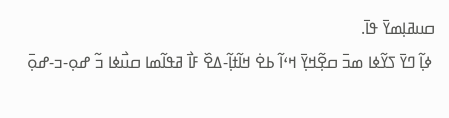ߛߎߥߊ߲ߘߌ߫ ߟߊ߫.
 ߦߊ߲߬ ߣߌ߫ ߖߌ߬ߦߊ ߘߏ߫ ߛߐ߲߬ߞߌ߲߫ ߞߵߊ߬ ߕߐ߭ ߞߊ߬ߙߊ߲߬-ߡߐ߰ ߓߊ߯ ߥߟߊ߬ߘߊ ߛߎ߯ߦߊ ߏ߬ ߝߋ߲-ߏ-ߝߋ߲߫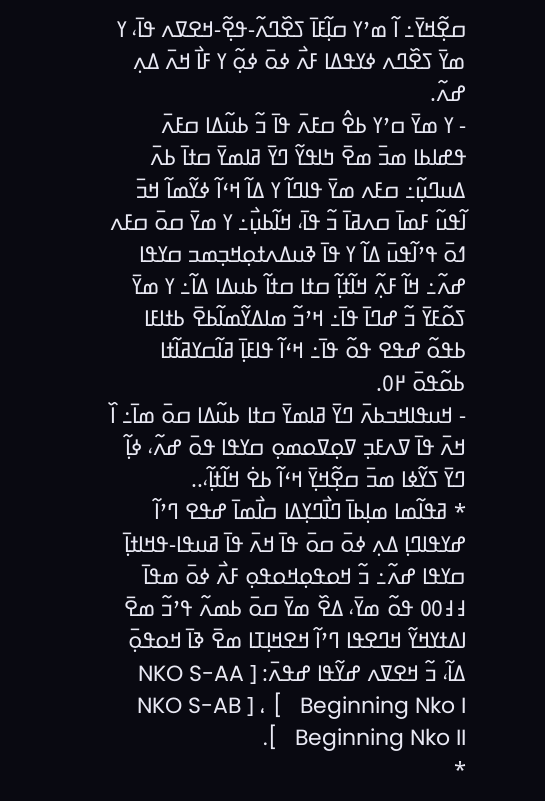ߛߐ߲߬ߞߌ߫߸ ߊ߬ ߘߴߌ ߛߊ߲߬ߓߊ߫ ߖߐ߰ߣߍ߬-ߟߐ߲߬-ߞߐߜߍ ߟߊ߫، ߌ ߘߌ߫ ߖߐ߰ߣߍ ߦߌߟߡߊ ߓߍ߯ ߦߋ߫ ߦߋ߲߬ ߌ ߓߊ߯ ߞߍ߫ ߡߍ߲ ߝߍ߬.
- ߌ ߘߌ߫ ߛߴߌ ߕߐ߮ ߛߓߍ߫ ߟߊ߫ ߏ߬ ߕߎ߬ߡߊ ߛߓߍ߫ ߟߝߊߕߊ ߘߏ߫ ߘߐ߫ ߤߊߟߌ߬ ߣߌ߫ ߥߊߘߌ߫ ߛߙߊ߫ ߕߍ߫ ߡߎߣߎ߲߬߸ ߛߓߍ ߘߌ߫ ߟߊߣߊ߬ ߌ ߡߊ߬ ߞߵߊ߬ ߦߌ߬ߘߊ߬ ߞߏ߫ ߊ߬ߟߎ߬ ߓߘߊ߫ ߛߍߥߊ߫ ߏ߬ ߟߊ߫، ߞߊ߬ߕߎ߲߯߸ ߌ ߘߌ߫ ߛߋ߫ ߛߓߍ ߗߋ߫ ߟߴߊ߬ߟߎ߫ ߡߊ߬ ߌ ߟߊ߫ ߢߎߡߍߙߋ߲ߞߏ߲ߘߏ ߛߌߟߊ ߝߍ߬߸ ߞߊ߬ ߓߍ߲߬ ߞߊ߬ߙߊ߲߬ ߛߙߊ ߛߙߊ߬ ߕߎߡߊ ߡߊ߬߸ ߌ ߘߌ߫ ߖߋ߬ߓߌ߫ ߏ߬ ߝߣߊ߫ ߟߊ߫߸ ߞߴߏ߬ ߘߊߡߌ߬ߘߊ߬ߕߐ߫ ߕߙߊߓߊ ߕߟߋ߬ ߝߟߐ ߟߋ߬ ߟߊ߫߸ ߞߵߊ߬ ߟߊߓߊ߲߫ ߥߊ߬ߛߌߥߊ߬ߙߊ ߕߋ߬ߟߋ߫ ߂߀.
- ߞߎߟߊߞߏߕߍ߫ ߣߌ߫ ߥߊߘߌ߫ ߛߙߊ ߕߎ߬ߡߊ ߛߋ߫ ߘߊ߫߸ ߊ߰ ߞߍ߫ ߟߊ߫ ߜߍߓߏ߲ ߜߋ߲ߜߋߘߋ߲ ߛߌߟߊ ߟߋ߫ ߝߍ߬، ߦߊ߲߬ ߣߌ߫ ߖߌ߬ߦߊ ߘߏ߫ ߛߐ߲߬ߞߌ߲߫ ߞߵߊ߬ ߕߐ߭ ߞߊ߬ߙߊ߲߬،..
* ߥߟߊ߬ߘߊ ߘߊ߲ߕߊ߫ ߣߊ߯ߣߌ߲ߡߊ ߛߊ߯ߘߊ߫ ߝߟߐ ߣߴߊ߬ ߝߌߟߊߣߊ߲ ߡߍ߲ ߦߋ߫ ߛߋ߫ ߟߊ߫ ߞߍ߫ ߟߊ߫ ߥߎߟߊ-ߟߞߊߙߊ߲߫ ߛߌߟߊ ߝߍ߬߸ ߏ߬ ߞߋߟߋ߲ߞߋߟߋ߲ ߓߍ߯ ߦߋ߫ ߘߟߊ߫ ߃߃߀߀ ߟߋ߬ ߘߌ߫، ߡߐ߰ ߘߌ߫ ߛߋ߫ ߕߘߍ߬ ߟߴߏ߬ ߘߐ߫ ߊߡߙߌߞߌ߬ ߞߣߐߟߊ ߣߴߊ߬ ߞߐߞߊ߲ߠߊ ߘߐ߫ ߢߊ߫ ߞߋߟߋ߲߫ ߡߊ߬، ߏ߬ ߞߐߜߍ ߝߌ߬ߟߊ ߝߟߍ߫: [ NKO S-AA Beginning Nko I   ] ، [ NKO S-AB Beginning Nko II   ].
*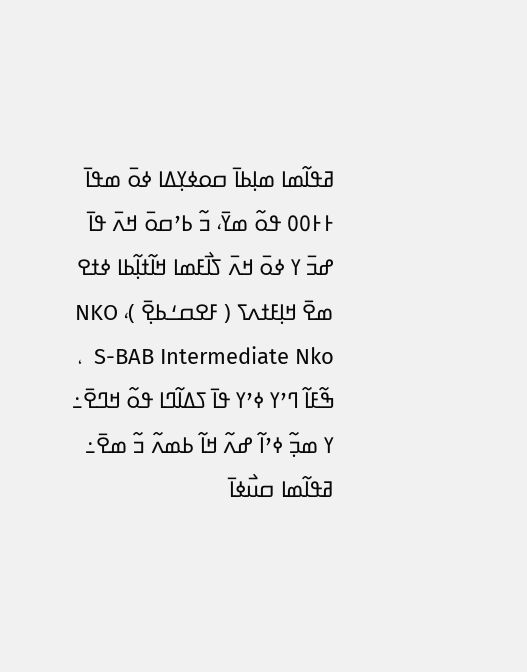ߥߟߊ߬ߘߊ ߘߊ߲ߕߊ߫ ߛߋߦߌ߲ߡߊ ߦߋ߫ ߘߟߊ߫ ߅߅߀߀ ߟߋ߬ ߘߌ߫، ߏ߬ ߕߴߛߋ߫ ߞߍ߫ ߟߊ߫ ߝߏ߫ ߌ ߦߋ߫ ߞߍ߫ ߖߊ߯ߓߘߊ ߞߊ߬ߙߊ߲߬ߕߊ ߦߙߐ ߘߐ߫ ߞߊ߲ߓߙߍߖ ( ߓߐߛߑߕߐ߲߫ )، NKO S-BAB Intermediate Nko  ، ߒ߬ߓߊ߬ ߣߴߌ ߦߴߌ ߟߊ߫ ߖߡߊ߬ߣߊ ߟߋ߬ ߞߣߐ߫߸ ߌ ߘߏ߲߬ ߦߴߊ߬ ߝߍ߬ ߞߊ߬ ߕߘߍ߬ ߏ߬ ߘߐ߫߸ ߥߟߊ߬ߘߊ ߛߎ߯ߦߊ߫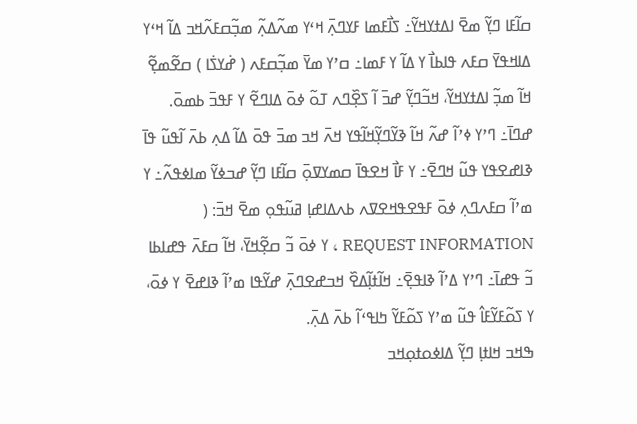ߛߊ߬ߓߊ ߣߌ߲߬ ߘߐ߫ ߊߡߙߌߞߌ߬߸ ߖߊ߯ߓߘߊ ߓߌߣߍ߲߫ ߞߵߌ ߘߍ߬ߡߍ߲߬ ߘߏ߲߬ߛߓߍ߬ߞߏ ߡߊ߬ ߞߵߌ ߡߊߞߟߌ߫ ߛߓߍ ߟߊߕߊ߯ ߌ ߡߊ߬ ߌ ߓߘߊ߸ ߛߴߌ ߘߌ߫ ߘߏ߲߬ߛߓߍ ( ߝ߭ߌߖ߭ߊ ) ߛߐ߬ߘߐ߲߬ ߞߊ߬ ߘߏ߲߬ ߊߡߙߌߞߌ߬، ߞߏ߬ߣߌ߲߬ ߝߏ߫ ߊ߬ ߖߐ߲߰ߣߍ ߠߋ߬ ߦߋ߫ ߡߊߣߐ߬ ߌ ߓߟߏ߫ ߕߘߋ߫.
ߝߣߊ߫߸ ߣߴߌ ߦߴߊ߬ ߝߍ߬ ߞߊ߬ ߢߌ߬ߣߌ߲߬ߞߊ߬ߟߌ ߞߍ߫ ߞߏ ߘߏ߫ ߟߋ߫ ߡߊ߬ ߡߍ߲ ߕߍ߫ ߊ߬ߟߎ߬ ߟߊ߫ ߢߊߝߐߟߌ ߟߎ߬ ߞߣߐ߫߸ ߌ ߓߊ߯ ߞߐߟߊ߫ ߛߘߌߜߋ߲߫ ߛߊ߬ߓߊ ߣߌ߲߬ ߝߏߦߌ߬ ߘߊߦߟߍ߬߸ ߌ ߘߴߊ߬ ߛߓߍߣߍ߲ ߦߋ߫ ߓߟߐߟߞߐߜߍ ߕߍߡߊߝߊ߲ ߥߎ߬ߟߋ߲ ߘߐ߫ ߞߏ߫: (  REQUEST INFORMATION ، ߌ ߦߋ߫ ߏ߬ ߛߐ߲߬ߞߌ߫، ߞߊ߬ ߛߓߍ߫ ߟߝߊߕߊ ߏ߬ ߟߝߊ߫߸ ߣߴߌ ߡߴߊ߬ ߢߊߟߐ߲߫߸ ߞߊ߬ߙߊ߲߬ߡߐ߰ ߞߏߝߐߣߍ߲߫ ߝߌ߬ߟߊ ߘߴߊ߬ ߢߊߝߐ߫ ߌ ߦߋ߫، ߌ ߖߋ߬ߓߌ߬ߓߊ߮ ߟߎ߬ ߘߴߌ ߖߋ߬ߓߌ߬ ߤߊߟߵߊ߬ ߕߍ߫ ߡߍ߲߫.
ߒߞߏ ߞߊߙߊ߲ ߣߌ߲߬ ߡߊߦߋߙߋ߲ߞߏ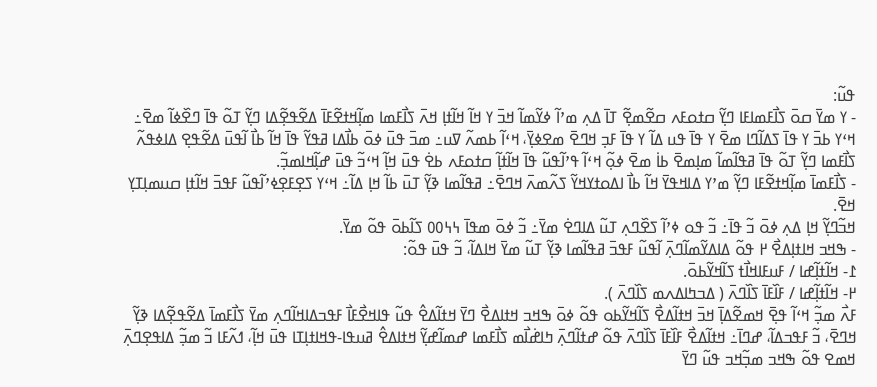ߟߎ߬:
- ߌ ߘߌ߫ ߛߋ߫ ߖߊ߯ߓߘߊߓߊ ߣߌ߲߬ ߛߙߋߓߍ ߛߐ߬ߘߐ߲߬ ߠߊ߫ ߡߍ߲ ߘߴߊ߬ ߦߌ߬ߘߊ߬ ߞߏ߫ ߌ ߞߊ߬ ߞߊ߬ߙߊ߲ ߞߍ߫ ߖߊ߯ߓߘߊ ߘߊ߲߬ߞߙߐ߬ߓߊ߫ ߡߐ߬ߟߐ߲߬ߡߊ ߣߌ߲߬ ߠߋ߬ ߟߊ߫ ߣߐ߰ߦߊ߬ ߘߐ߫߸ ߞߵߌ ߕߏ߫ ߌ ߟߊ߫ ߖߡߊ߬ߣߊ ߘߐ߫ ߌ ߟߊ߫ ߟߎ ߡߊ߬ ߌ ߟߊ߫ ߓߏ߲ ߞߣߐ߫ ߘߐߦߌ߲߫، ߞߵߊ߬ ߕߘߍ߬ ߜߎ߸ ߘߏ߫ ߟߎ߫ ߦߋ߫ ߕߊ߯ߡߊ ߥߟߌ߬ ߟߊ߫ ߞߊ߬ ߕߊ߯ ߊ߬ߟߎ߫ ߡߐ߬ߟߐ߲ ߡߊߦߟߍ߬ ߖߊ߯ߓߘߊ ߣߌ߲߬ ߠߋ߬ ߟߊ߫ ߥߟߊ߬ߘߊ߬ ߘߊ߲ߘߐ߫ ߕߊ߭ ߘߐ߫ ߦߋ߲߬ ߞߵߊ߬ ߟߴߊ߬ߟߎ߬ ߟߊ߫ ߞߊ߬ߙߊ߲߬ ߛߙߋߓߍ ߕߐ߭ ߟߎ߫ ߞߊ߲߬ ߞߵߏ߬ ߟߎ߫ ߝߊ߲߬ߞߊߘߏ߲߬.
- ߖߊ߯ߓߘߊ߫ ߘߊ߲߬ߞߙߐ߬ߓߊ ߣߌ߲߬ ߘߴߌ ߡߊߞߟߌ߫ ߞߊ߬ ߕߊ߯ ߊߡߋߙߌߞߌ߬ ߖߍ߬ߘߍ߫ ߞߣߐ߫߸ ߥߟߊ߬ߘߊ ߢߌ߲߬ ߠߎ߫ ߕߊ߬ ߞߊ߲ ߡߊ߬߸ ߞߵߌ ߖߐ߲ߓߐ߲ߦߴߊ߬ߟߎ߬ ߓߟߏ߫ ߞߊ߬ߙߊ߲ ߛߎߘߊ߲ߠߌ߲ ߞߐ߫.
ߞߏ߬ߣߌ߲߬ ߞߊ߲ ߡߍ߲ ߦߋ߫ ߏ߬ ߟߊ߫߸ ߏ߬ ߟߋ ߦߴߊ߬ ߖߐ߰ߣߍ߲ ߠߎ߬ ߡߊߣߐ߭ ߘߌ߫߸ ߏ߬ ߦߋ߫ ߘߟߊ߫ ߆߆߀߀ ߖߊ߬ߕߋ߫ ߟߋ߬ ߘߌ߫.
- ߒߞߏ ߞߊߙߊ߲ߡߐ߯ ߂ ߟߋ߬ ߡߊߡߌ߬ߘߊ߬ߣߍ߲߫ ߊ߬ߟߎ߬ ߓߟߏ߫ ߥߟߊ߬ߘߊ ߢߌ߲߬ ߠߎ߬ ߘߌ߫ ߞߊߡߊ߬، ߏ߬ ߟߎ߫ ߟߋ߬:
߁- ߞߊ߬ߙߊ߲߬ߝߊ / ߓߎߓߊߞߊ߯ߙ ߖߊ߬ߞߌ߬ߕߋ߫.
߂- ߞߊ߬ߙߊ߲߬ߝߊ / ߓߊ߰ߓߊ߫ ߖߊ߰ߣߍ߫ ( ߡߏߤߊߡߍߘ ߖߊ߰ߣߍ߫ ).
ߓߍ߯ ߘߏ߲߬ ߞߵߊ߬ ߟߐ߲߫ ߞߘߐ߬ߡߊ߲߫ ߞߏ߫ ߞߙߊ߬ߡߐ߯ ߖߊ߬ߞߌ߬ߕߋ ߟߋ߬ ߦߋ߫ ߒߞߏ ߞߙߊߡߐ߯ ߣߌ߫ ߞߙߊ߬ߡߐ߮ ߟߎ߬ ߟߊߞߐ߯ߓߊ߯ ߓߟߏߡߊߞߊ߬ߣߍ߲ ߘߌ߫ ߖߊ߯ߓߘߊ߫ ߡߐ߬ߟߐ߲߬ߡߊ ߢߌ߲߬ ߞߣߐ߫، ߏ߬ ߓߟߏߡߊ߬، ߝߣߊ߫߸ ߞߙߊ߬ߡߐ߯ ߓߊ߰ߓߊ߫ ߖߊ߰ߣߍ߫ ߟߋ߬ ߝߙߊ߬ߣߍ߲߫ ߤߊߝ߭ߊ߯ߘ ߖߊ߯ߓߘߊ ߝߘߊ߬ߝߌ߲߬ ߞߙߊߡߐ߮ ߥߎߟߊ-ߟߞߊߙߊ߲ߠߊ ߟߎ߫ ߞߊ߲߬، ߗߍ߬ߓߊ ߏ߬ ߘߏ߲߬ ߡߊߟߐ߲ߣߍ߲߫ ߞߘߐ ߟߋ߬ ߒߞߏ ߘߏ߲߬ߞߏ ߟߎ߬ ߣߌ߫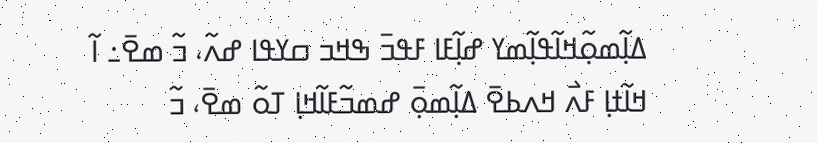ߡߊ߲߬ߘߋ߲߬ߞߊ߬ߟߊ߲߬ߘߌ ߝߊ߲߬ߓߊ ߓߟߏ߫ ߒߞߏ ߛߌߟߊ ߝߍ߬، ߏ߬ ߘߐ߫߸ ߊ߬ ߞߊ߬ߙߊ߲ ߓߍ߯ ߞߍߕߐ߫ ߡߊ߲߬ߘߋ߲߫ ߝߘߏ߬ߓߊ߬ߞߊ߲ ߠߋ߬ ߘߐ߫، ߏ߬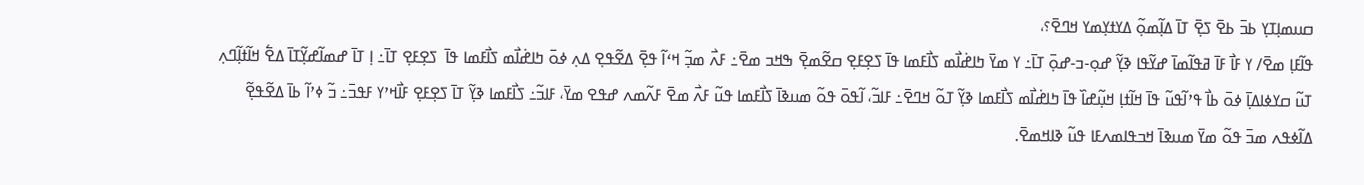ߛߎߘߊ߲ߠߌ߲ ߕߏ߫ ߕߐ߫ ߖߐ߲߫ ߠߊ߫ ߡߊ߲߬ߘߋ߲߬ ߡߌߙߌ߲ߘߌ ߞߣߐ߫؟،
ߟߊ߬ߓߊ߲ ߘߐ߫/ ߌ ߓߊ߯ ߓߊ߫ ߥߟߊ߬ߘߊ߫ ߝߌ߬ߟߊ ߢߌ߲߬ ߝߋ߲-ߏ-ߝߋ߲߫ ߠߊ߫߸ ߌ ߘߌ߫ ߤߊߝ߭ߊ߯ߘ ߖߊ߯ߓߘߊ ߟߊ߫ ߖߐ߲ߓߐ߲ ߛߐ߬ߘߐ߲߫ ߒߞߏ ߘߐ߫߸ ߓߍ߯ ߘߏ߲߬ ߞߵߊ߬ ߟߐ߲߫ ߡߐ߬ߟߐ߲ ߡߍ߲ ߦߋ߫ ߤߊߝ߭ߊ߯ߘ ߖߊ߯ߓߘߊ ߟߊ߫  ߖߐ߲ߓߐ߲ ߠߊ߫߸ ߊ߲ ߠߊ߫ ߝߘߊ߬ߝߌ߲߬ߠߊ߫ ߡߐ߱ ߞߊ߬ߙߊ߲߬ߣߍ߲ ߠߎ߬ ߛߌߦߊߡߊ߲߫ ߦߋ߫ ߕߊ߯ ߟߴߊ߬ߟߎ߬ ߟߊ߫ ߞߊ߬ߙߊ߲ ߞߎ߲߬ߝߊ߰ ߟߊ߫ ߤߊߝ߭ߊ߯ߘ ߖߊ߯ߓߘߊ ߢߌ߲߬ ߠߋ߬ ߞߣߐ߫߸ ߓߊߏ߬، ߊ߬ߟߋ߫ ߟߋ߬ ߘߎߢߊ߫ ߖߊ߯ߓߘߊ ߟߎ߬ ߓߍ߯ ߘߐ߫ ߓߍ߬ߘߍ ߝߟߐ ߘߌ߫، ߓߊߏ߬߸ ߖߊ߯ߓߘߊ ߢߌ߲߬ ߠߊ߫ ߖߐ߲ߓߐ߲ ߓߊ߯ߞߴߌ ߓߟߏ߫߸ ߏ߬ ߦߴߊ߬ ߕߊ߫ ߡߐ߬ߟߐ߲߬ ߡߊ߬ߦߟߍ ߘߏ߫ ߟߋ߬ ߘߌ߫ ߘߎߢߊ߫ ߞߏߟߊߘߍߓߊ ߟߎ߬ ߢߊߞߘߐ߫.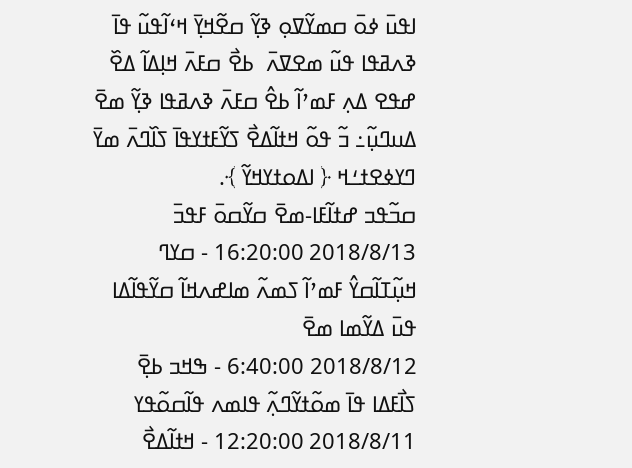ߊߟߎ߫ ߦߋ߫ ߛߘߌ߬ߜߋ߲ ߢߌ߲߬ ߛߐ߬ߞߌ߲߫ ߞߵߊ߬ߟߎ߬ ߟߊ߫ ߢߍߥߟߊ ߟߎ߬ ߘߐߜߍ߫  ߕߐ߯ ߛߓߍ߫ ߞߊ߲ߡߊ߬ ߡߐ߰ ߝߟߐ ߡߍ߲ ߓߘߴߊ߬ ߕߐ߮ ߛߓߍ߫ ߢߍߥߟߊ ߢߌ߲߬ ߘߐ߫ ߡߎߣߎ߲߬߸ ߏ߬ ߟߋ߬ ߞߙߊ߬ߡߐ߯ ߖߌ߬ߓߙߌߟߊ߫ ߖߊ߰ߣߍ߫ ߘߌ߫ ߣߌߦߐߙߑߞ ﴿ ߊߡߋߙߌߞߌ߬ ﴾.
ߛߏ߬ߟߏ ߝߙߊ߬ߓߊ-ߘߐ߫ ߛߌ߬ߛߋ߫ ߓߟߏ߫
2018/8/13 16:20:00 - ߛߌߣ ߞߎ߲߬ߠߊ߬ߛߌ߮ ߓߘߴߊ߬ ߖߘߍ߬ ߘߊߝߍߞߊ߬ ߛߌ߬ߟߊ߬ߡߊ ߟߎ߫ ߡߌ߬ߘߊ ߘߐ߫
2018/8/12 6:40:00 - ߒߞߏ ߕߐ߲߫ ߖߊ߯ߓߡߊ ߟߊ߫ ߘߋ߬ߙߌ߬ߣߍ߲߬ ߟߊߘߍ ߟߊ߬ߛߋ߬ߟߌ
2018/8/11 12:20:00 - ߞߙߊ߬ߡߐ߯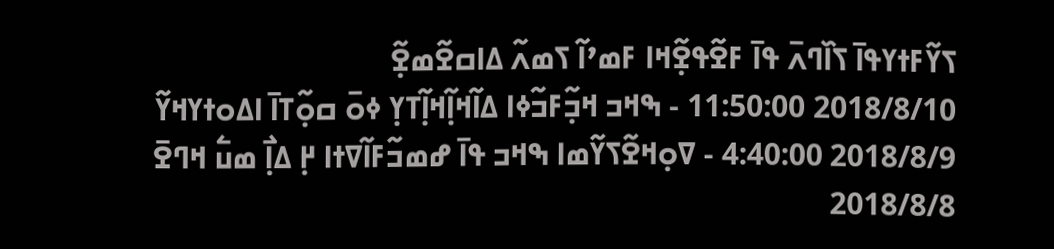ߖߌ߬ߓߙߌߟߊ߫ ߖߊ߰ߣߍ߫ ߟߊ߫ ߓߐ߬ߟߐ߲߬ߞߊ ߓߘߴߊ߬ ߖߘߍ߬ ߡߊߛߐ߬ߘߐ߲߬
2018/8/10 11:50:00 - ߒߞߏ ߞߏ߲߬ߓߏ߬ߦߊ ߡߊ߬ߞߊ߲߬ߞߊ߲߬ߠߌ߲ ߦߋ߫ ߛߋ߲߬ߠߊ߫ ߊߡߋߙߌߞߌ߬
2018/8/9 4:40:00 - ߜߋ߲ߞߐ߬ߖߌ߬ߘߊ ߒߞߏ ߟߊ߫ ߝߘߏ߬ߓߊ߬ߜߙߊ ߂߲ ߡߊ߲߯ ߘߎ߱ ߞߣߐ߫
2018/8/8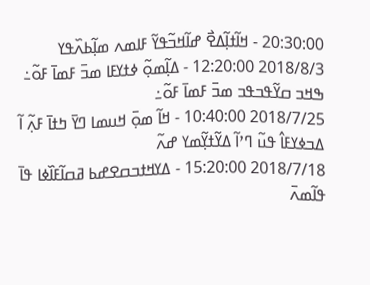20:30:00 - ߞߊ߬ߙߊ߲߬ߡߐ߯ ߝߊ߬ߞߏ߬ߟߌ߬ ߓߊߘߍ ߘߊ߲߬ߕߍ߰ߟߌ
2018/8/3 12:20:00 - ߡߊ߲߬ߘߋ߲߬ ߦߙߌߓߊ ߘߏ߫ ߓߘߊ߫ ߓߋ߬߸ ߒߞߏ ߛߌ߬ߟߏߟߏ ߘߏ߫ ߓߘߊ߫ ߓߋ߬߸
2018/7/25 10:40:00 - ߞߊ߬ ߘߋ߲߫ ߞߎߘߊ ߣߌ߫ ߤߙߊ߫ ߓߍ߲߬ ߊ߬ ߡߏߦߌߓߊ߮ ߟߎ߬ ߣߴߊ߬ ߡߌ߬ߙߌ߲߬ߘߌ ߝߍ߬
2018/7/18 15:20:00 - ߡߌߞߙߏߛߐߝߕ ߥߛߊ߬ߓߊ߰ߦߊ ߟߊ߫ ߟߊ߬ߘߍ߫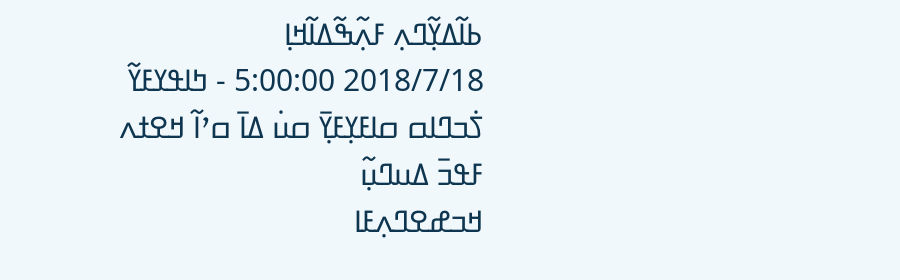ߕߊ߬ߡߌ߲߬ߣߍ߲ ߓߍ߲߬ߒ߬ߡߊ߬ߞߊ߲
2018/7/18 5:00:00 - ߤߊߟߌߓߌ߬ ߖ߭ߏߣߊߛ ߛߊߓߌ߲ߓߌ߲߫ ߛߎ߭ ߡߊ߫ ߛߴߊ߬ ߞߐߙߍ ߓߟߏ߫ ߡߎߣߎ߲߬
ߞߏߝߐߣߍ߲ߓߊ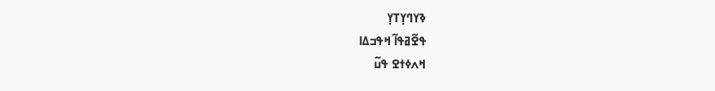ߢߌߣߌ߲ߠߌ߲
ߟߐ߬ߥߟߊ߬ ߞߟߏߡߊ
ߞߍߦߙߐ ߟߎ߬